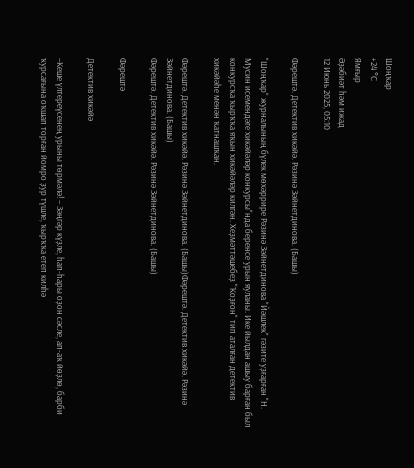Шоңҡар
+24 °С
Ямғыр
Әҙәбиәт һәм ижад
12 Июнь 2025, 05:10

Фәрештә. Детектив хикәйә. Рәзинә Зәйнетдинова. (Башы)

"Шоңҡар" журналының бүлек мөхәррире Рәзинә Зәйнетдинова "Йәшлек" гәзите уҙғарған "Н. Мусин исемендәге хикәйәләр конкурсы"нда беренсе урын яуланы. Ике йылдан ашыу барған был конкурсҡа ҡырҡҡа яҡын хикәйәләр килгән. Хеҙмәттәшебеҙ "Ҡоҙғон" тип аталған детектив хикәйәһе менән ҡатнашҡан.

Фәрештә. Детектив хикәйә. Рәзинә Зәйнетдинова. (Башы)Фәрештә. Детектив хикәйә. Рәзинә Зәйнетдинова. (Башы)
Фәрештә. Детектив хикәйә. Рәзинә Зәйнетдинова. (Башы)

Фәрештә

Детектив хикәйә

–Кеше үлтереүсенең урыны төрмәлә! – Зәңгәр күҙле, һап-һары оҙон сәсле, ап-аҡ йөҙлө, барби ҡурсағына оҡшап торған йомро ҙур түшле, ҡырҡҡа етеп килһә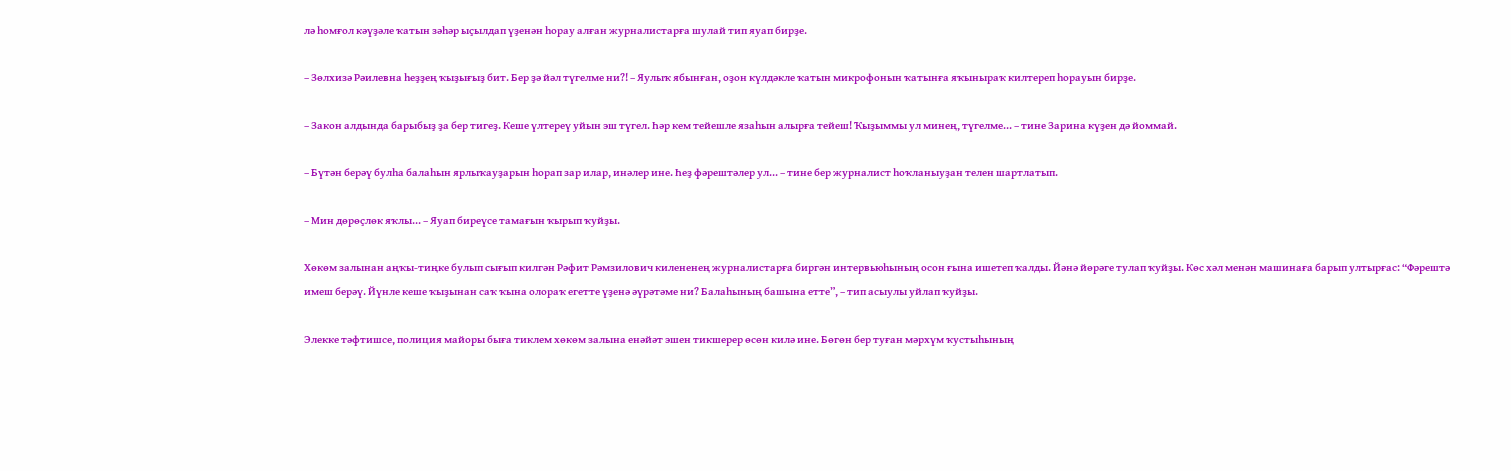лә һомғол кәүҙәле ҡатын зәһәр ыҫылдап үҙенән һорау алған журналистарға шулай тип яуап бирҙе.

– Зөлхизә Рәилевна һеҙҙең ҡыҙығыҙ бит. Бер ҙә йәл түгелме ни?! – Яулыҡ ябынған, оҙон күлдәкле ҡатын микрофонын ҡатынға яҡыныраҡ килтереп һорауын бирҙе.

– Закон алдында барыбыҙ ҙа бер тигеҙ. Кеше үлтереү уйын эш түгел. Һәр кем тейешле язаһын алырға тейеш! Ҡыҙыммы ул минең, түгелме... – тине Зарина күҙен дә йоммай.

– Бүтән берәү булһа балаһын ярлыҡауҙарын һорап зар илар, инәлер ине. Һеҙ фәрештәлер ул... – тине бер журналист һоҡланыуҙан телен шартлатып.

– Мин дөрөҫлөк яҡлы... – Яуап биреүсе тамағын ҡырып ҡуйҙы.

Хөкөм залынан аңҡы-тиңке булып сығып килгән Рәфит Рәмзилович килененең журналистарға биргән интервьюһының осон ғына ишетеп ҡалды. Йәнә йөрәге тулап ҡуйҙы. Көс хәл менән машинаға барып ултырғас: “Фәрештә имеш берәү. Йүнле кеше ҡыҙынан саҡ ҡына олораҡ егетте үҙенә әүрәтәме ни? Балаһының башына етте”, – тип асыулы уйлап ҡуйҙы.

Элекке тәфтишсе, полиция майоры быға тиклем хөкөм залына енәйәт эшен тикшерер өсөн килә ине. Бөгөн бер туған мәрхүм ҡустыһының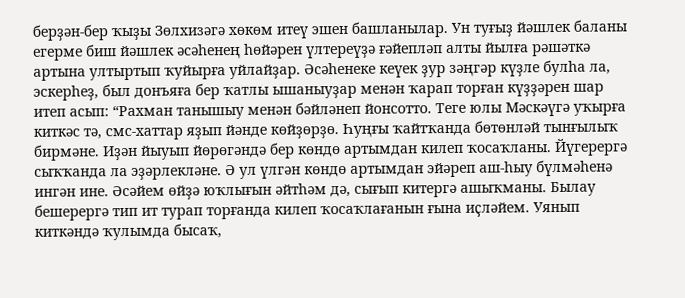берҙән-бер ҡыҙы Зөлхизәгә хөкөм итеү эшен башланылар. Ун туғыҙ йәшлек баланы егерме биш йәшлек әсәһенең һөйәрен үлтереүҙә ғәйепләп алты йылға рәшәткә артына ултыртып ҡуйырға уйлайҙар. Әсәһенеке кеүек ҙур зәңгәр күҙле булһа ла, эскерһеҙ, был донъяға бер ҡатлы ышаныуҙар менән ҡарап торған күҙҙәрен шар итеп асып: “Рахман танышыу менән бәйләнеп йонсотто. Теге юлы Мәскәүгә уҡырға киткәс тә, смс-хаттар яҙып йәнде көйҙөрҙө. Һуңғы ҡайтҡанда бөтөнләй тынғылыҡ бирмәне. Иҙән йыуып йөрөгәндә бер көндө артымдан килеп ҡосаҡланы. Йүгерергә сыҡҡанда ла эҙәрлекләне. Ә ул үлгән көндө артымдан эйәреп аш-һыу бүлмәһенә ингән ине. Әсәйем өйҙә юҡлығын әйтһәм дә, сығып китергә ашыҡманы. Былау бешерергә тип ит турап торғанда килеп ҡосаҡлағанын ғына иҫләйем. Уянып киткәндә ҡулымда бысаҡ,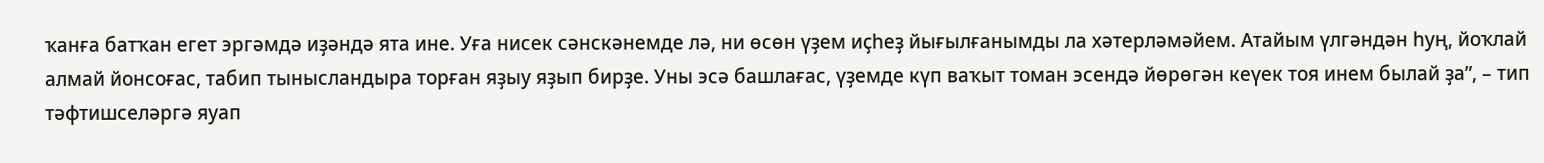ҡанға батҡан егет эргәмдә иҙәндә ята ине. Уға нисек сәнскәнемде лә, ни өсөн үҙем иҫһеҙ йығылғанымды ла хәтерләмәйем. Атайым үлгәндән һуң, йоҡлай алмай йонсоғас, табип тынысландыра торған яҙыу яҙып бирҙе. Уны эсә башлағас, үҙемде күп ваҡыт томан эсендә йөрөгән кеүек тоя инем былай ҙа”, – тип тәфтишселәргә яуап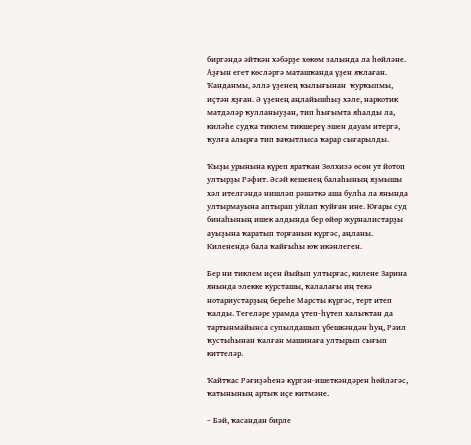биргәндә әйткән хәбәрҙе хөкөм залында ла һөйләне. Аҙғын егет көсләргә маташҡанда үҙен яҡлаған. Ҡанданмы, әллә үҙенең ҡылығынан  ҡурҡыпмы, иҫтән яҙған. Ә үҙенең аңлайышһыҙ хәле, наркотик матдәләр ҡулланыуҙан, тип һығымта яһалды ла, киләһе судҡа тиклем тикшереү эшен дауам итергә, ҡулға алырға тип ваҡытлыса ҡарар сығарылды.

Ҡыҙы урынына күреп яратҡан Зөлхизә өсөн ут йотоп ултырҙы Рәфит. Әсәй кешенең балаһының яҙмышы хәл ителгәндә нишләп рәшәткә аша булһа ла янында ултырмауына аптырап уйлап ҡуйған ине. Юғары суд бинаһының ишек алдында бер өйөр журналистарҙы ауыҙына ҡаратып торғанын күргәс, аңланы. Киленендә бала ҡайғыһы юҡ икәнлеген.

Бер ни тиклем иҫен йыйып ултырғас, килене Зарина янында элекке курсташы, ҡалалағы иң текә нотариустарҙың береһе Марсты күргәс, терт итеп ҡалды. Тегеләре урамда үтеп-һүтеп халыҡтан да тартынмайынса супылдашып үбешкәндән һуң, Рәил ҡустыһынан ҡалған машинаға ултырып сығып киттеләр.

Ҡайтҡас Рәғиҙәһенә күргән-ишеткәндәрен һөйләгәс, ҡатынының артыҡ иҫе китмәне.

– Бәй, ҡасандан бирле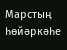Марстың һөйәркәһе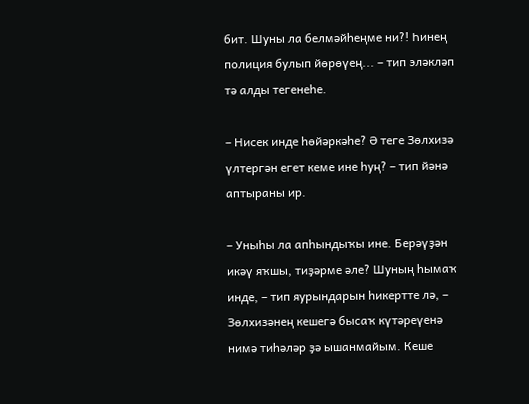бит. Шуны ла белмәйһеңме ни?! Һинең полиция булып йөрөүең... – тип эләкләп тә алды тегенеһе.

– Нисек инде һөйәркәһе? Ә теге Зөлхизә үлтергән егет кеме ине һуң? – тип йәнә аптыраны ир.

– Уныһы ла апһындыҡы ине. Берәүҙән икәү яҡшы, тиҙәрме әле? Шуның һымаҡ инде, – тип яурындарын һикертте лә, – Зөлхизәнең кешегә бысаҡ күтәреүенә нимә тиһәләр ҙә ышанмайым. Кеше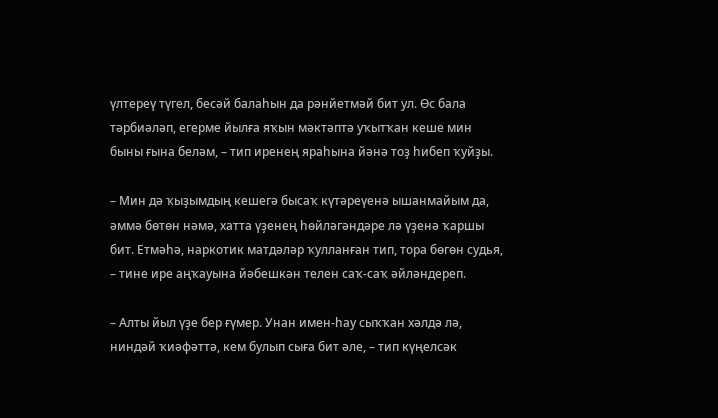үлтереү түгел, бесәй балаһын да рәнйетмәй бит ул. Өс бала тәрбиәләп, егерме йылға яҡын мәктәптә уҡытҡан кеше мин быны ғына беләм, – тип иренең яраһына йәнә тоҙ һибеп ҡуйҙы.

– Мин дә ҡыҙымдың кешегә бысаҡ күтәреүенә ышанмайым да, әммә бөтөн нәмә, хатта үҙенең һөйләгәндәре лә үҙенә ҡаршы бит. Етмәһә, наркотик матдәләр ҡулланған тип, тора бөгөн судья, – тине ире аңҡауына йәбешкән телен саҡ-саҡ әйләндереп.

– Алты йыл үҙе бер ғүмер. Унан имен-һау сыҡҡан хәлдә лә, ниндәй ҡиәфәттә, кем булып сыға бит әле, – тип күңелсәк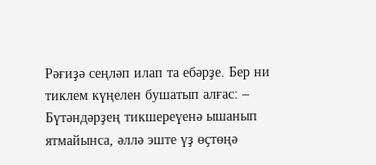Рәғиҙә сеңләп илап та ебәрҙе. Бер ни тиклем күңелен бушатып алғас: – Бүтәндәрҙең тикшереүенә ышанып ятмайынса, әллә эште үҙ өҫтөңә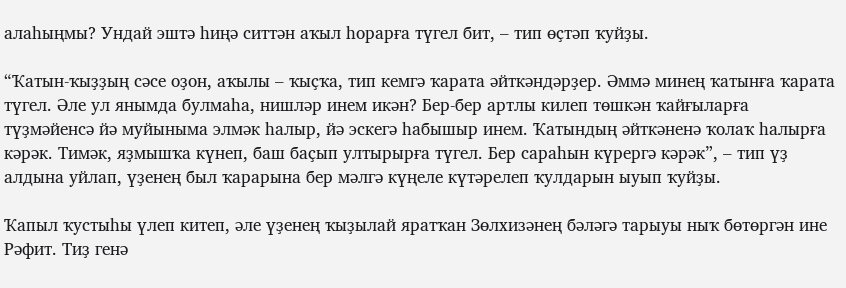алаһыңмы? Ундай эштә һиңә ситтән аҡыл һорарға түгел бит, – тип өҫтәп ҡуйҙы.

“Ҡатын-ҡыҙҙың сәсе оҙон, аҡылы – ҡыҫҡа, тип кемгә ҡарата әйткәндәрҙер. Әммә минең ҡатынға ҡарата түгел. Әле ул янымда булмаһа, нишләр инем икән? Бер-бер артлы килеп төшкән ҡайғыларға түҙмәйенсә йә муйыныма элмәк һалыр, йә эскегә һабышыр инем. Ҡатындың әйткәненә ҡолаҡ һалырға кәрәк. Тимәк, яҙмышҡа күнеп, баш баҫып ултырырға түгел. Бер сараһын күрергә кәрәк”, – тип үҙ алдына уйлап, үҙенең был ҡарарына бер мәлгә күңеле күтәрелеп ҡулдарын ыуып ҡуйҙы.

Ҡапыл ҡустыһы үлеп китеп, әле үҙенең ҡыҙылай яратҡан Зөлхизәнең бәләгә тарыуы ныҡ бөтөргән ине Рәфит. Тиҙ генә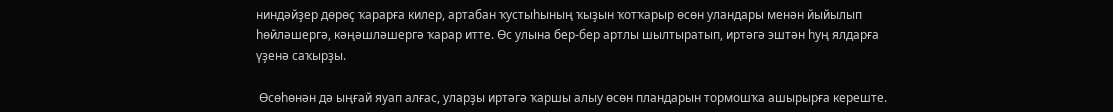ниндәйҙер дөрөҫ ҡарарға килер, артабан ҡустыһының ҡыҙын ҡотҡарыр өсөн уландары менән йыйылып һөйләшергә, кәңәшләшергә ҡарар итте. Өс улына бер-бер артлы шылтыратып, иртәгә эштән һуң ялдарға үҙенә саҡырҙы.

 Өсөһөнән дә ыңғай яуап алғас, уларҙы иртәгә ҡаршы алыу өсөн пландарын тормошҡа ашырырға кереште.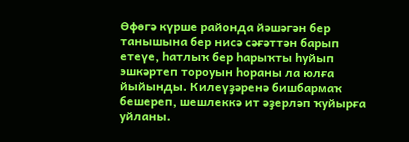Өфөгә күрше районда йәшәгән бер танышына бер нисә сәғәттән барып етеүе, һатлыҡ бер һарыҡты һуйып эшкәртеп тороуын һораны ла юлға йыйынды. Килеүҙәренә бишбармаҡ бешереп, шешлеккә ит әҙерләп ҡуйырға уйланы.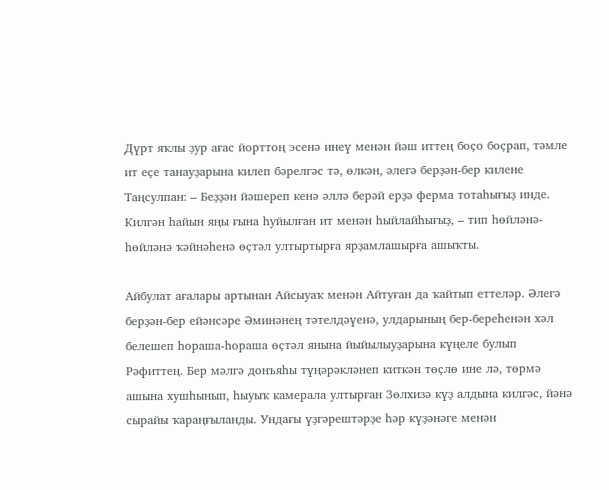Дүрт яҡлы ҙур ағас йорттоң эсенә инеү менән йәш иттең боҫо боҫрап, тәмле ит еҫе танауҙарына килеп бәрелгәс тә, өлкән, әлегә берҙән-бер килене Таңсулпан: – Беҙҙән йәшереп кенә әллә берәй ерҙә ферма тотаһығыҙ инде. Килгән һайын яңы ғына һуйылған ит менән һыйлайһығыҙ, – тип һөйләнә-һөйләнә ҡәйнәһенә өҫтәл ултыртырға ярҙамлашырға ашыҡты.

Айбулат ағалары артынан Айсыуаҡ менән Айтуған да ҡайтып еттеләр. Әлегә берҙән-бер ейәнсәре Әминәнең тәтелдәүенә, улдарының бер-береһенән хәл белешеп һораша-һораша өҫтәл янына йыйылыуҙарына күңеле булып Рәфиттең. Бер мәлгә донъяһы түңәрәкләнеп киткән төҫлө ине лә, төрмә ашына хушһынып, һыуыҡ камерала ултырған Зөлхизә күҙ алдына килгәс, йәнә сырайы ҡараңғыланды. Ундағы үҙгәрештәрҙе һәр күҙәнәге менән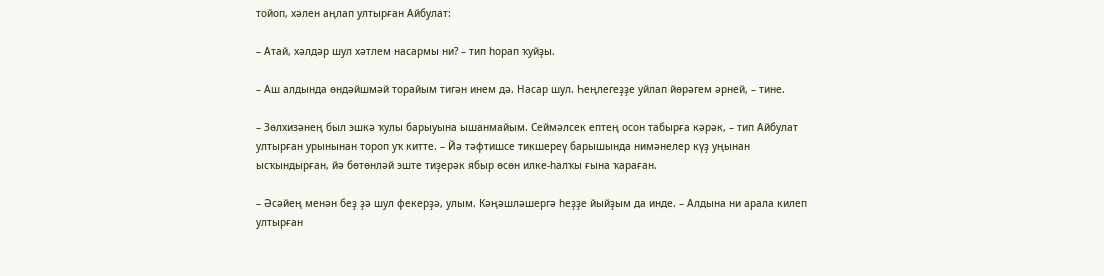тойоп, хәлен аңлап ултырған Айбулат:

– Атай, хәлдәр шул хәтлем насармы ни? – тип һорап ҡуйҙы.

– Аш алдында өндәйшмәй торайым тигән инем дә. Насар шул. Һеңлегеҙҙе уйлап йөрәгем әрней, – тине.

– Зөлхизәнең был эшкә ҡулы барыуына ышанмайым. Сеймәлсек ептең осон табырға кәрәк, – тип Айбулат ултырған урынынан тороп уҡ китте. – Йә тәфтишсе тикшереү барышында нимәнелер күҙ уңынан ысҡындырған, йә бөтөнләй эште тиҙерәк ябыр өсөн илке-һалҡы ғына ҡараған.

– Әсәйең менән беҙ ҙә шул фекерҙә, улым. Кәңәшләшергә һеҙҙе йыйҙым да инде. – Алдына ни арала килеп ултырған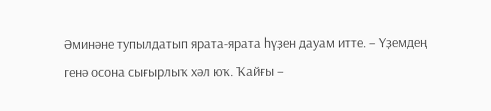Әминәне тупылдатып ярата-ярата һүҙен дауам итте. – Үҙемдең генә осона сығырлыҡ хәл юҡ. Ҡайғы –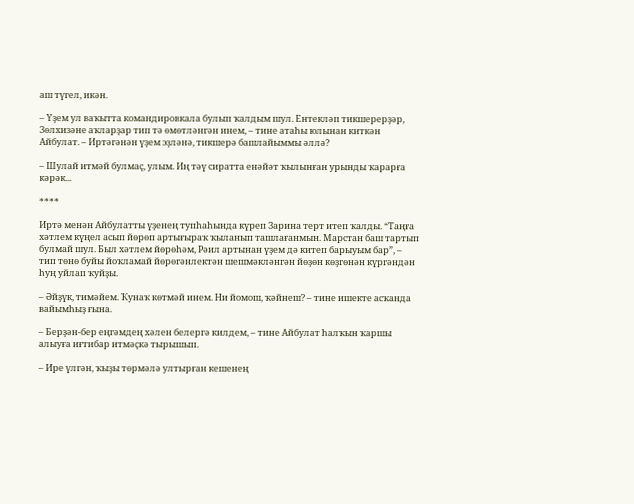аш түгел, икән.

– Үҙем ул ваҡытта командировкала булып ҡалдым шул. Ентекләп тикшерерҙәр, Зөлхизәне аҡларҙар тип тә өмөтләнгән инем, – тине атаһы юлынан киткән Айбулат. – Иртәгәнән үҙем эҙләнә, тикшерә башлайыммы әллә?

– Шулай итмәй булмаҫ, улым. Иң тәү сиратта енәйәт ҡылынған урынды ҡарарға кәрәк...

****

Иртә менән Айбулатты үҙенең тупһаһында күреп Зарина терт итеп ҡалды. “Таңға хәтлем күңел асып йөрөп артығыраҡ ҡыланып ташлағанмын. Марстан баш тартып булмай шул. Был хәтлем йөрөһәм, Рәил артынан үҙем дә китеп барыуым бар”, – тип төнө буйы йоҡламай йөрөгәнлектән шешмәкләнгән йөҙөн көҙгөнән күргәндән һуң уйлап ҡуйҙы.

– Әйҙүк, тимәйем. Ҡунаҡ көтмәй инем. Ни йомош, ҡәйнеш? – тине ишекте асҡанда вайымһыҙ ғына.

– Берҙән-бер еңгәмдең хәлен белергә килдем, – тине Айбулат һалҡын ҡаршы алыуға иғтибар итмәҫкә тырышып.

– Ире үлгән, ҡыҙы төрмәлә ултырған кешенең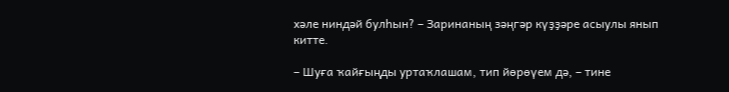хәле ниндәй булһын? – Заринаның зәңгәр күҙҙәре асыулы янып китте.

– Шуға ҡайғыңды уртаҡлашам, тип йөрөүем дә, – тине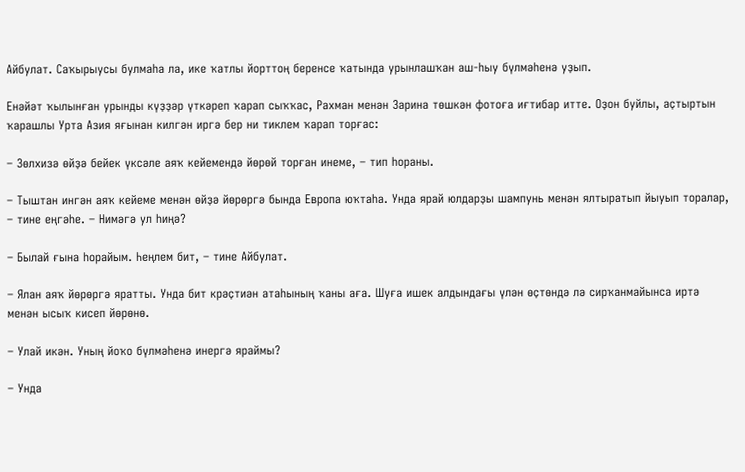Айбулат. Саҡырыусы булмаһа ла, ике ҡатлы йорттоң беренсе ҡатында урынлашҡан аш-һыу бүлмәһенә уҙып.

Енәйәт ҡылынған урынды күҙҙәр үткәреп ҡарап сыҡҡас, Рахман менән Зарина төшкән фотоға иғтибар итте. Оҙон буйлы, аҫтыртын ҡарашлы Урта Азия яғынан килгән иргә бер ни тиклем ҡарап торғас:

– Зөлхизә өйҙә бейек үксәле аяҡ кейемендә йөрөй торған инеме, – тип һораны.

– Тыштан ингән аяҡ кейеме менән өйҙә йөрөргә бында Европа юҡтаһа. Унда ярай юлдарҙы шампунь менән ялтыратып йыуып торалар, – тине еңгәһе. – Нимәгә ул һиңә?

– Былай ғына һорайым. Һеңлем бит, – тине Айбулат.

– Ялан аяҡ йөрөргә яратты. Унда бит крәҫтиән атаһының ҡаны аға. Шуға ишек алдындағы үлән өҫтөндә лә сирҡанмайынса иртә менән ысыҡ кисеп йөрөнө.

– Улай икән. Уның йоҡо бүлмәһенә инергә яраймы?

– Унда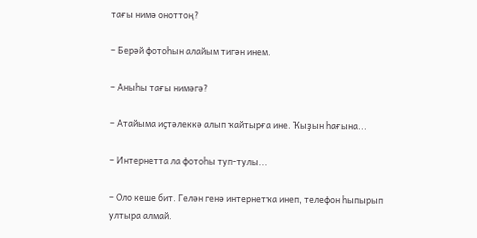тағы нимә оноттоң?

– Берәй фотоһын алайым тигән инем.

– Аныһы тағы нимәгә?

– Атайыма иҫтәлеккә алып ҡайтырға ине. Ҡыҙын һағына...

– Интернетта ла фотоһы туп-тулы...

– Оло кеше бит. Гелән генә интернетҡа инеп, телефон һыпырып ултыра алмай.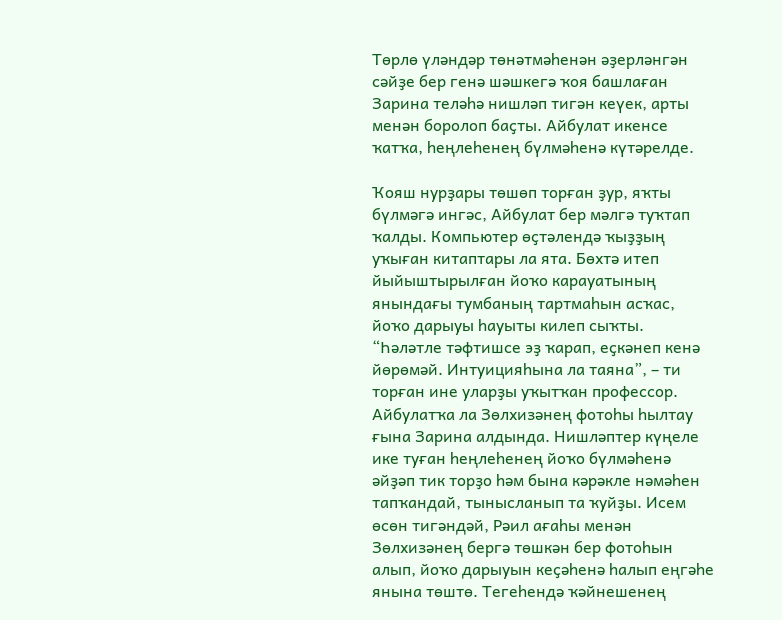Төрлө үләндәр төнәтмәһенән әҙерләнгән сәйҙе бер генә шәшкегә ҡоя башлаған Зарина теләһә нишләп тигән кеүек, арты менән боролоп баҫты. Айбулат икенсе ҡатҡа, һеңлеһенең бүлмәһенә күтәрелде.

Ҡояш нурҙары төшөп торған ҙур, яҡты бүлмәгә ингәс, Айбулат бер мәлгә туҡтап ҡалды. Компьютер өҫтәлендә ҡыҙҙың уҡыған китаптары ла ята. Бөхтә итеп йыйыштырылған йоҡо карауатының янындағы тумбаның тартмаһын асҡас, йоҡо дарыуы һауыты килеп сыҡты. “Һәләтле тәфтишсе эҙ ҡарап, еҫкәнеп кенә йөрөмәй. Интуицияһына ла таяна”, – ти торған ине уларҙы уҡытҡан профессор. Айбулатҡа ла Зөлхизәнең фотоһы һылтау ғына Зарина алдында. Нишләптер күңеле ике туған һеңлеһенең йоҡо бүлмәһенә әйҙәп тик торҙо һәм бына кәрәкле нәмәһен тапҡандай, тынысланып та ҡуйҙы. Исем өсөн тигәндәй, Рәил ағаһы менән Зөлхизәнең бергә төшкән бер фотоһын алып, йоҡо дарыуын кеҫәһенә һалып еңгәһе янына төштө. Тегеһендә ҡәйнешенең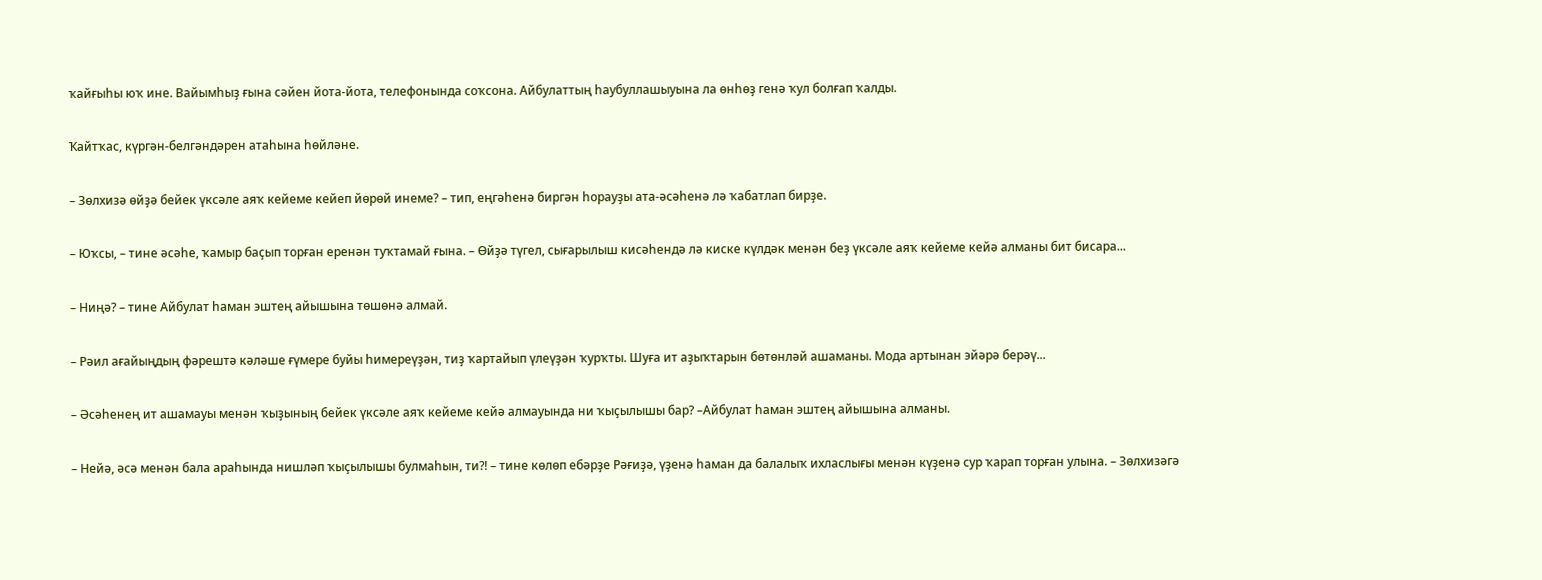ҡайғыһы юҡ ине. Вайымһыҙ ғына сәйен йота-йота, телефонында соҡсона. Айбулаттың һаубуллашыуына ла өнһөҙ генә ҡул болғап ҡалды.

Ҡайтҡас, күргән-белгәндәрен атаһына һөйләне.

– Зөлхизә өйҙә бейек үксәле аяҡ кейеме кейеп йөрөй инеме? – тип, еңгәһенә биргән һорауҙы ата-әсәһенә лә ҡабатлап бирҙе.

– Юҡсы, – тине әсәһе, ҡамыр баҫып торған еренән туҡтамай ғына. – Өйҙә түгел, сығарылыш кисәһендә лә киске күлдәк менән беҙ үксәле аяҡ кейеме кейә алманы бит бисара...

– Ниңә? – тине Айбулат һаман эштең айышына төшөнә алмай.

– Рәил ағайыңдың фәрештә кәләше ғүмере буйы һимереүҙән, тиҙ ҡартайып үлеүҙән ҡурҡты. Шуға ит аҙыҡтарын бөтөнләй ашаманы. Мода артынан эйәрә берәү...

– Әсәһенең ит ашамауы менән ҡыҙының бейек үксәле аяҡ кейеме кейә алмауында ни ҡыҫылышы бар? –Айбулат һаман эштең айышына алманы.

– Нейә, әсә менән бала араһында нишләп ҡыҫылышы булмаһын, ти?! – тине көлөп ебәрҙе Рәғиҙә, үҙенә һаман да балалыҡ ихласлығы менән күҙенә сур ҡарап торған улына. – Зөлхизәгә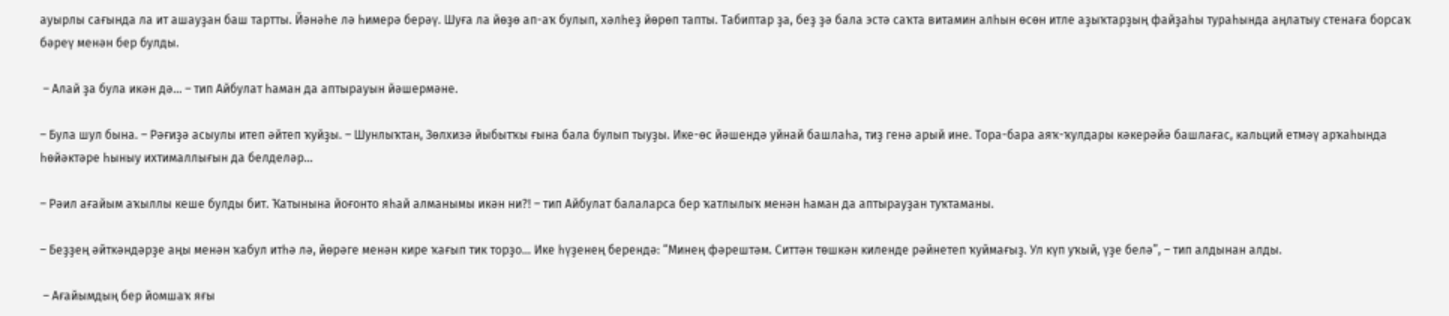ауырлы сағында ла ит ашауҙан баш тартты. Йәнәһе лә һимерә берәү. Шуға ла йөҙө ап-аҡ булып, хәлһеҙ йөрөп тапты. Табиптар ҙа, беҙ ҙә бала эстә саҡта витамин алһын өсөн итле аҙыҡтарҙың файҙаһы тураһында аңлатыу стенаға борсаҡ бәреү менән бер булды.

 – Алай ҙа була икән дә... – тип Айбулат һаман да аптырауын йәшермәне.

– Була шул бына. – Рәғиҙә асыулы итеп әйтеп ҡуйҙы. – Шунлыҡтан, Зөлхизә йыбытҡы ғына бала булып тыуҙы. Ике-өс йәшендә уйнай башлаһа, тиҙ генә арый ине. Тора-бара аяҡ-ҡулдары кәкерәйә башлағас, кальций етмәү арҡаһында һөйәктәре һыныу ихтималлығын да белделәр...

– Рәил ағайым аҡыллы кеше булды бит. Ҡатынына йоғонто яһай алманымы икән ни?! – тип Айбулат балаларса бер ҡатлылыҡ менән һаман да аптырауҙан туҡтаманы.

– Беҙҙең әйткәндәрҙе аңы менән ҡабул итһә лә, йөрәге менән кире ҡағып тик торҙо... Ике һүҙенең берендә: “Минең фәрештәм. Ситтән төшкән киленде рәйнетеп ҡуймағыҙ. Ул күп уҡый, үҙе белә”, – тип алдынан алды.

 – Ағайымдың бер йомшаҡ яғы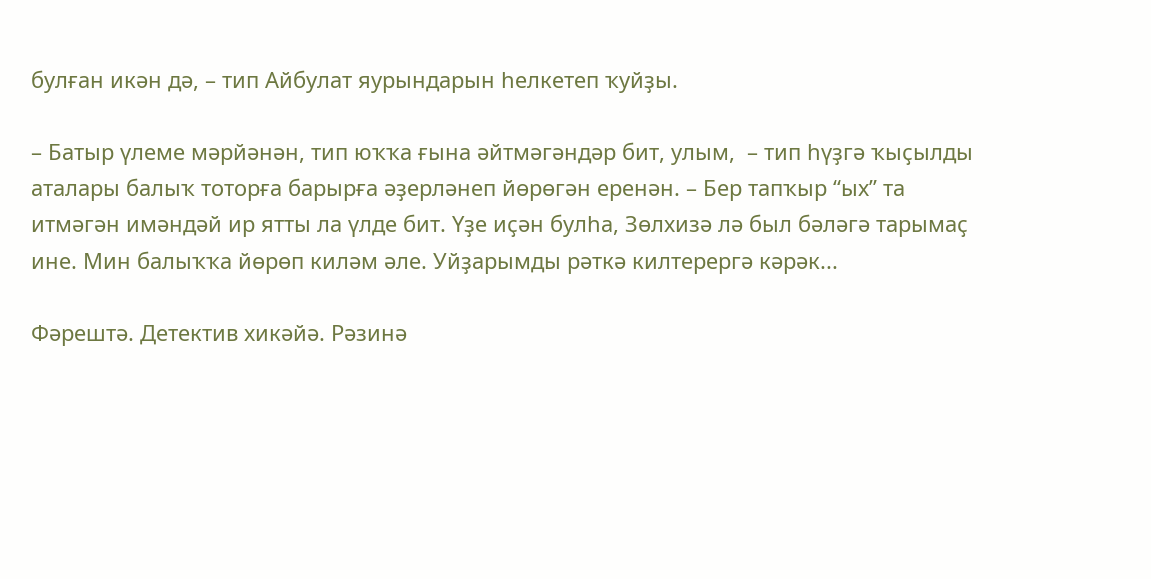булған икән дә, – тип Айбулат яурындарын һелкетеп ҡуйҙы.

– Батыр үлеме мәрйәнән, тип юҡҡа ғына әйтмәгәндәр бит, улым,  – тип һүҙгә ҡыҫылды аталары балыҡ тоторға барырға әҙерләнеп йөрөгән еренән. – Бер тапҡыр “ых” та итмәгән имәндәй ир ятты ла үлде бит. Үҙе иҫән булһа, Зөлхизә лә был бәләгә тарымаҫ ине. Мин балыҡҡа йөрөп киләм әле. Уйҙарымды рәткә килтерергә кәрәк...

Фәрештә. Детектив хикәйә. Рәзинә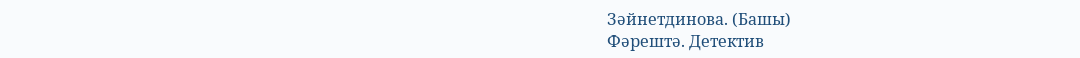Зәйнетдинова. (Башы)
Фәрештә. Детектив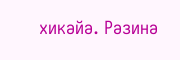хикәйә. Рәзинә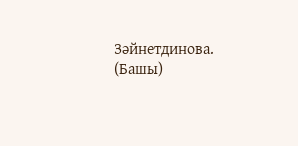Зәйнетдинова. (Башы)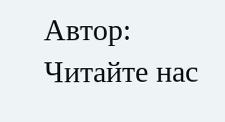Автор:
Читайте нас